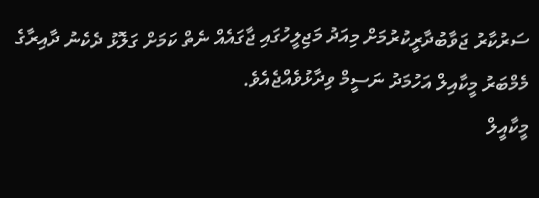ސަރުކާރު ޖަވާބުދާރީކުރުމަށް މިއަދު މަޖިލީހުގައި ޖާގައެއް ނެތް ކަމަށް ގަލޮޅު ދެކެނު ދާއިރާގެ މެމްބަރު މީކާއިލް އަހުމަދު ނަސީމް ވިދާޅުވެއްޖެއެވެ.
މީކާއީލް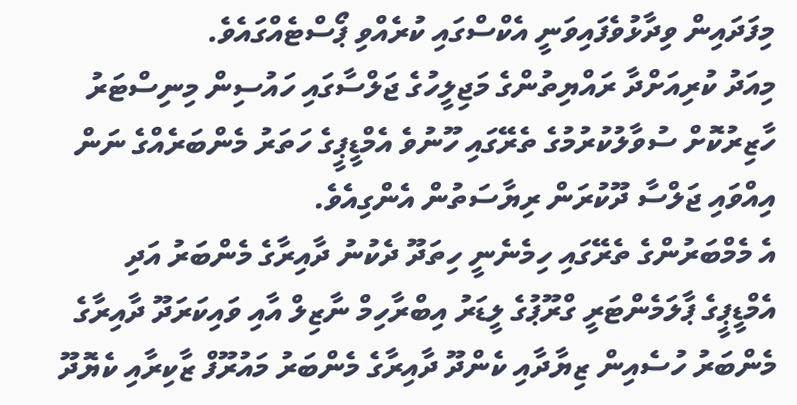މިފަދައިން ވިދާޅުވެފައިވަނީ އެކްސްގައި ކުރެއްވި ޕޯސްޓެއްގައެވެ.
މިއަދު ކުރިއަށްދާ ރައްޔިތުންގެ މަޖިލީހުގެ ޖަލްސާގައި ހައުސިން މިނިސްޓަރު ހާޒިރުކޮށް ސުވާލުކުރުމުގެ ތެރޭގައި ހޫނުވެ އެމްޑީޕީގެ ހަތަރު މެންބަރެއްގެ ނަން އިއްވައި ޖަލްސާ ދޫކުރަން ރިޔާސަތުން އެންގިއެވެ.
އެ މެމްބަރުންގެ ތެރޭގައި ހިމެނެނީ ހިތަދޫ ދެކުނު ދާއިރާގެ މެންބަރު އަދި އެމްޑީޕީގެ ޕާލަމެންޓަރީ ގްރޫޕުގެ ލީޑަރު އިބްރާހިމް ނާޒިލް އާއި ވައިކަރަދޫ ދާއިރާގެ މެންބަރު ހުސެއިން ޒިޔާދާއި ކެންދޫ ދާއިރާގެ މެންބަރު މައުރޫފް ޒާކިރާއި ކެޔޮދޫ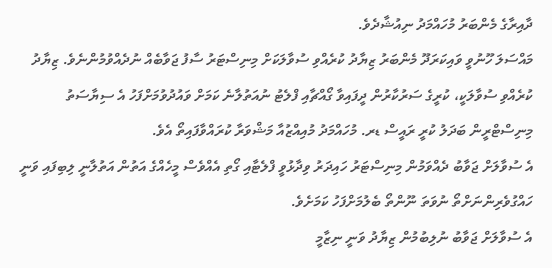ދާއިރާގެ މެންބަރު މުހައްމަދު ނިއުޝާދެވެ.
މައްސަލަ ހޫނުވީ ވައިކަރަދޫ މެންބަރު ޒިޔާދު ކުރެއްވި ސުވާލަކަށް މިނިސްޓަރު ސާފު ޖަވާބެއް ނުދެއްވުމުންނެވެ. ޒިޔާދު ކުރެއްވި ސުވާލަކީ، ކުރީގެ ސަރުކާރުން ދީފައިވާ ގޯއްޗާއި ފްލެޓު ނުއަތުލާނެ ކަމަށް ވައުދުވުމަށްފަހު އެ ސިޔާސަތު މިނިސްޓްރީން ބަދަލު ކުރީ ރައީސް ޑރ. މުހައްމަދު މުއިއްޒުއާ މަޝްވަރާ ކުރައްވާފައިތޯ އެވެ.
އެ ސުވާލަށް ޖަވާބު ދެއްވަމުން މިނިސްޓަރު ހައިދަރު ވިދާޅުވީ ފްލެޓާއި ގޯތި އެއްވެސް މީހެއްގެ އަތުން އަތުލާނީ ލިބިފައި ވަނީ ހައްގުވެރިންނަށްތޯ ނުވަތަ ނޫންތޯ ބެލުމަށްފަހު ކަމަށެވެ.
އެ ސުވާލަށް ޖަވާބު ނުލިބުމުން ޒިޔާދު ވަނީ ނިޒާމީ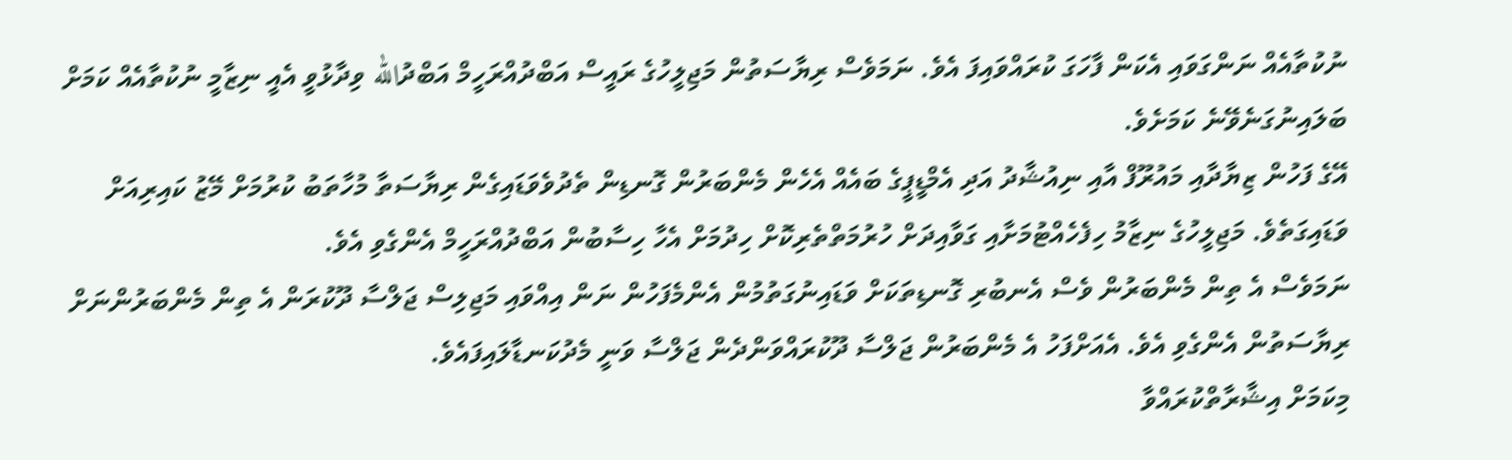ނުކުތާއެއް ނަންގަވައި އެކަން ފާހަގަ ކުރައްވައިފަ އެވެ. ނަމަވެސް ރިޔާސަތުން މަޖިލީހުގެ ރައީސް އަބްދުއްރަހީމް އަބްދުالله ވިދާޅުވީ އެއީ ނިޒާމީ ނުކުތާއެއް ކަމަށް ބަލައިނުގަނެވޭނެ ކަމަށެވެ.
އޭގެ ފަހުން ޒިޔާދާއި މައުރޫފް އާއި ނިއުޝާދު އަދި އެމްޑީޕީގެ ބައެއް އެހެން މެންބަރުން ގޮނޑިން ތެދުވެވަޑައިގެން ރިޔާސަތާ މުހާތަބު ކުރުމަށް މޭޒު ކައިރިއަށް ވަޑައިގަތެވެ. މަޖިލީހުގެ ނިޒާމު ހިފެހެއްޓުމަށާއި ގަވާއިދަށް ހުރުމަތްތެރިކޮށް ހިދުމަށް އެހާ ހިސާބުން އަބްދުއްރަހީމް އެންގެވި އެވެ.
ނަމަވެސް އެ ތިން މެންބަރުން ވެސް އެނބުރި ގޮނޑިތަކަށް ވަޑައިނުގަތުމުން އެންމެފަހުން ނަން އިއްވައި މަޖިލިސް ޖަލްސާ ދޫކުރަން އެ ތިން މެންބަރުންނަށް ރިޔާސަތުން އެންގެވި އެވެ. އެއަށްފަހު އެ މެންބަރުން ޖަލްސާ ދޫކުރައްވަންދެން ޖަލްސާ ވަނީ މެދުކަނޑާލައިފައެވެ.
މިކަމަށް އިޝާރާތްކުރައްވާ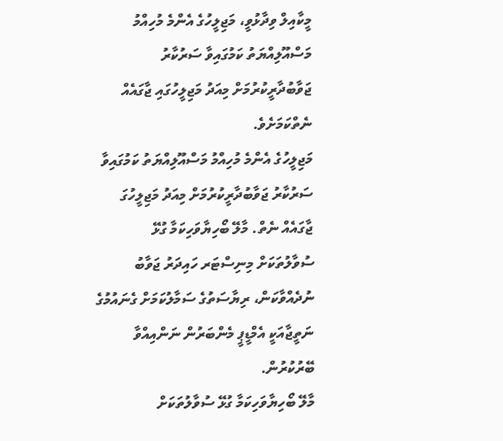މީކާއިލް ވިދާޅުވީ، މަޖިލީހުގެ އެންމެ މުހިއްމު މަސްއޫލިއްޔަތު ކަމުގައިވާ ސަރުކާރު ޖަވާބުދާރީކުރުމަށް މިއަދު މަޖިލީހުގައި ޖާގައެއް ނެތްކަމަށެވެ.
މަޖިލީހުގެ އެންމެ މުހިއްމު މަސްއޫލިއްޔަތު ކަމުގައިވާ ސަރުކާރު ޖަވާބުދާރީކުރުމަށް މިއަދު މަޖިލީހުގަ ޖާގައެއް ނެތް. މާލޭ ބޯހިޔާވަހިކަމާ ގުޅޭ ސުވާލުތަކަށް މިނިސްޓަރ ހައިދަރު ޖަވާބު ނުދެއްވާކަން، ރިޔާސަތުގެ ސަމާލުކަމަށް ގެނައުމުގެ ނަތީޖާއަކީ އެމްޑީޕީ މެންބަރުން ނަންއިއްވާ ބޭރުކުރުން.
މާލޭ ބޯހިޔާވަހިކަމާ ގުޅޭ ސުވާލުތަކަށް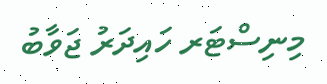މިނިސްޓަރ ހައިދަރު ޖަވާބު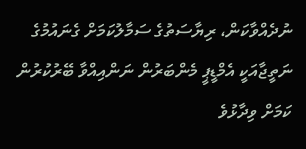ނުދެއްވާކަން، ރިޔާސަތުގެ ސަމާލުކަމަށް ގެނައުމުގެ ނަތީޖާއަކީ އެމްޑީޕީ މެންބަރުން ނަންއިއްވާ ބޭރުކުރުން ކަމަށް ވިދާޅުވެ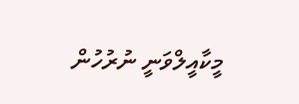މީކާއީލްވަނީ ނުރުހުން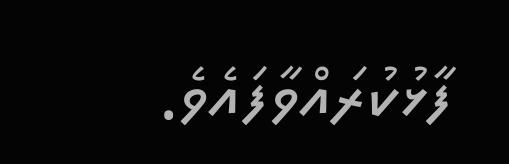ފާޅުކުރައްވާފައެވެ.